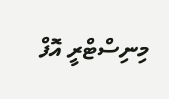މިނިސްޓްރީ އޮފް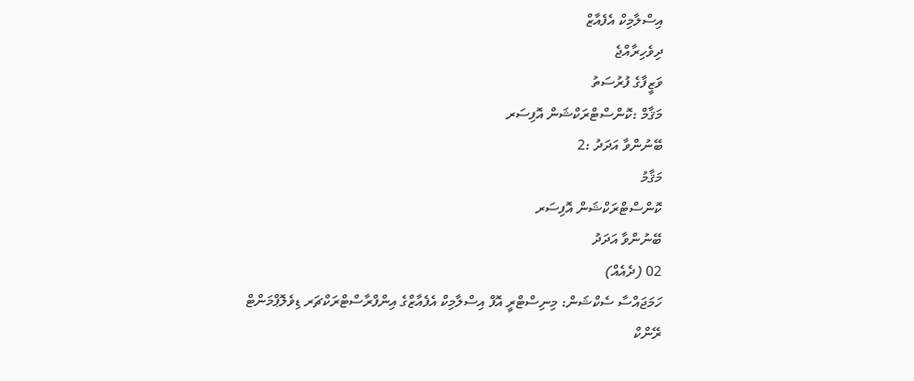އިސްލާމިކް އެފެއާޒް
ދިވެހިރާއްޖެ
ވަޒީފާގެ ފުރުސަތު
މަޤާމް :ކޮންސްޓްރަކްޝަން އޮފިސަރ
ބޭނުންވާ އަދަދު :2
މަޤާމު
ކޮންސްޓްރަކްޝަން އޮފިސަރ
ބޭނުންވާ އަދަދު
02 (ދެއެއް)
ހަމަޖައްސާ ސެކްޝަން: މިނިސްޓްރީ އޮފް އިސްލާމިކް އެފެއާޒްގެ އިންފްރާސްޓްރަކްޗަރ ޑިވެލޮޕްމަންޓް
ރޭންކް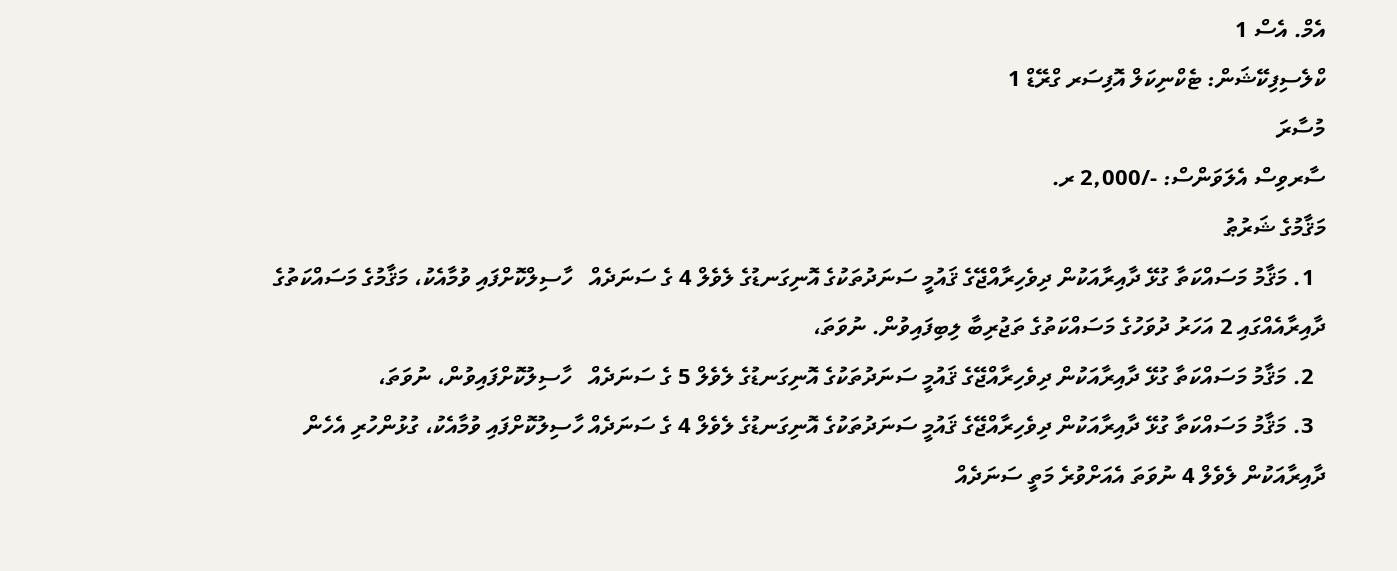އެމް. އެސް 1
ކްލެސިފިކޭޝަން: ޓެކްނިކަލް އޮފިސަރ ގްރޭޑް 1
މުސާރަ
ސާރވިސް އެލަވަންސް: -/2,000 ރ.
މަޤާމުގެ ޝަރުޠު
  1. މަޤާމު މަސައްކަތާ ގުޅޭ ދާއިރާއަކުން ދިވެހިރާއްޖޭގެ ޤައުމީ ސަނަދުތަކުގެ އޮނިގަނޑުގެ ލެވެލް 4 ގެ ސަނަދެއް   ހާސިލްކޮށްފައި ވުމާއެކު، މަޤާމުގެ މަސައްކަތުގެ ދާއިރާއެއްގައި 2 އަހަރު ދުވަހުގެ މަސައްކަތުގެ ތަޖުރިބާ ލިބިފައިވުން. ނުވަތަ،
  2. މަޤާމު މަސައްކަތާ ގުޅޭ ދާއިރާއަކުން ދިވެހިރާއްޖޭގެ ޤައުމީ ސަނަދުތަކުގެ އޮނިގަނޑުގެ ލެވެލް 5 ގެ ސަނަދެއް   ހާސިލުކޮށްފައިވުން، ނުވަތަ،
  3. މަޤާމު މަސައްކަތާ ގުޅޭ ދާއިރާއަކުން ދިވެހިރާއްޖޭގެ ޤައުމީ ސަނަދުތަކުގެ އޮނިގަނޑުގެ ލެވެލް 4 ގެ ސަނަދެއް ހާސިލުކޮށްފައި ވުމާއެކު، ގުޅުންހުރި އެހެން ދާއިރާއަކުން ލެވެލް 4 ނުވަތަ އެއަށްވުރެ މަތީ ސަނަދެއް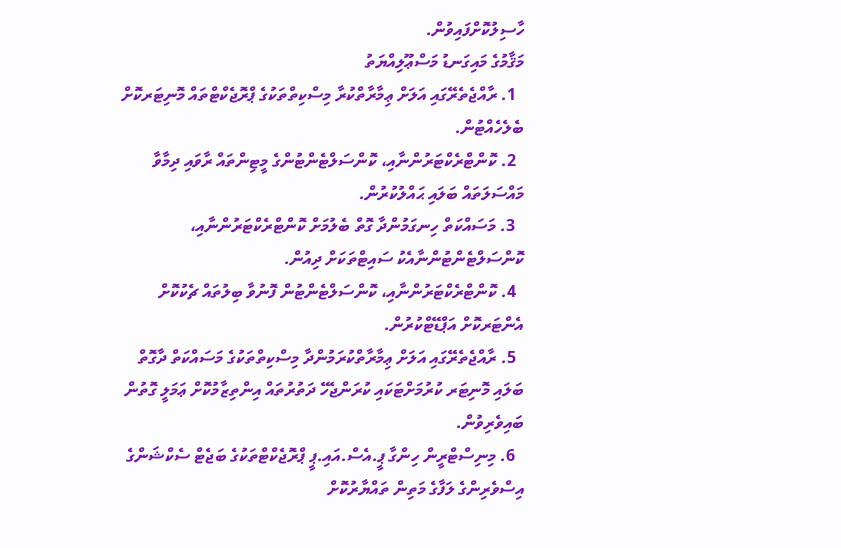ހާސިލުކޮށްފައިވުން.
މަޤާމުގެ މައިގަނޑު މަސްޢޫލިއްޔަތު
  1. ރާއްޖެތެރޭގައި އަލަށް ޢިމާރާތްކުރާ މިސްކިތްތަކުގެ ޕްރޮޖެކްޓްތައް މޮނިޓަރކޮށް ބެލެހެއްޓުން.
  2. ކޮންޓްރެކްޓަރުންނާއި، ކޮންސަލްޓެންޓުންގެ މީޓިންތައް ރާވައި ދިމާވާ މައްސަލަތައް ބަލައި ޙައްލުކުރުން.
  3. މަސައްކަތް ހިނގަމުންދާ ގޮތް ބެލުމަށް ކޮންޓްރެކްޓަރުންނާއި، ކޮންސަލްޓެންޓުންނާއެކު ސައިޓްތަކަށް ދިއުން.
  4. ކޮންޓްރެކްޓަރުންނާއި، ކޮންސަލްޓެންޓުން ފޮނުވާ ބިލުތައް ޗެކުކޮށް އެންޓަރކޮށް އަޕްޑޭޓްކުރުން.
  5. ރާއްޖެތެރޭގައި އަލަށް ޢިމާރާތްކުރަމުންދާ މިސްކިތްތަކުގެ މަސައްކަތް ދާގޮތް ބަލައި މޮނިޓަރ ކުރުމަށްޓަކައި ކުރަންޖެހޭ ދަތުރުތައް އިންތިޒާމުކޮށް ޢަމަލީ ގޮތުން ބައިވެރިވުން.
  6. މިނިސްޓްރީން ހިންގާ ޕީ.އެސް.އައި.ޕީ ޕްރޮޖެކްޓްތަކުގެ ބަޖެޓް ސެކްޝަންގެ އިސްވެރިންގެ ލަފާގެ މަތިން ތައްޔާރުކޮށް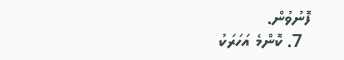ފޮނުވުން.
  7. ކޮންމެ އަހަރަކު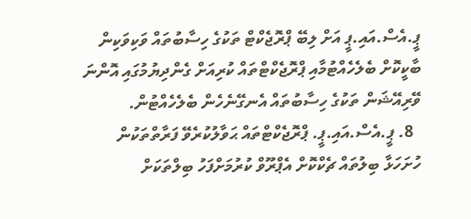ޕީ.އެސް.އައި.ޕީ އަށް ލިބޭ ޕްރޮޖެކްޓް ތަކުގެ ހިސާބުތައް ވަކިވަކިން ބާކީކޮށް ބެލެހެއްޓުމާއި ޕްރޮޖެކްޓްތައް ކުރިއަށް ގެންދިޔުމުގައި އޮންނަ ވޭރިއޭޝަން ތަކުގެ ހިސާބުތައް އެނގޭނެހެން ބެލެހެއްޓުން.
  8. ޕީ.އެސް.އައި.ޕީ. ޕްރޮޖެކްޓްތައް ޙަވާލުކުރެވޭ ފަރާތްތަކުން ހުށަހަޅާ ބިލުތައް ޗެކްކޮށް އެޕްރޫވް ކުރުމަށްފަހު ބިލްތަކަށް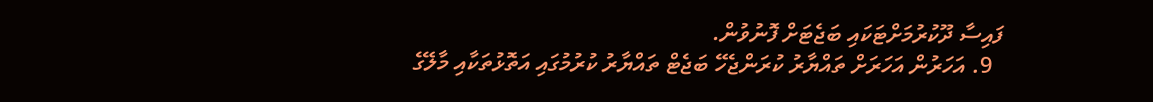ފައިސާ ދޫކުރުމަށްޓަކައި ބަޖެޓަށް ފޮނުވުން.
  9. އަހަރުން އަހަރަށް ތައްޔާރު ކުރަންޖެހޭ ބަޖެޓް ތައްޔާރު ކުރުމުގައި އަތޮޅުތަކާއި މާލޭގެ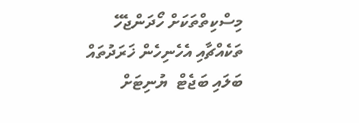މިސްކިތްތަކަށް ހޯދަންޖެހޭ ތަކެއްޗާއި އެހެނިހެން ޚަރަދުތައް ބަލައި ބަޖެޓް  ޔުނިޓަށް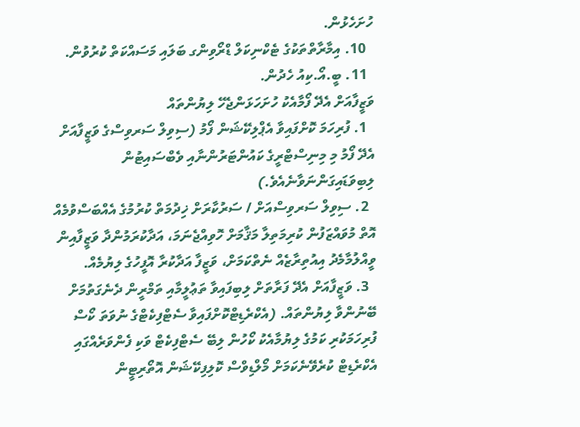ހުށަހެޅުން.
  10. އިމާރާތްތަކުގެ ޓެކްނިކަލް ޑްރޯވިންގ ބަލައި މަސައްކަތް ކުރުވުން.
  11. ބީ.އޯ.ކިއު ހެދުން.
ވަޒީފާއަށް އެދޭ ފޯމާއެކު ހުށަހަޅަންޖެހޭ ލިޔުންތައް
  1. ފުރިހަމަ ކޮށްފައިވާ އެޕްލިކޭޝަން ފޯމު (ސިވިލް ސަރވިސްގެ ވަޒީފާއަށް އެދޭ ފޯމު މި މިނިސްޓްރީގެ ކައުންޓަރުންނާއި ވެބްސައިޓުން ލިބިވަޑައިގަންނަވާނެއެވެ.)
  2. ސިވިލް ސަރވިސްއަށް / ސަރުކާރަށް ޚިދުމަތް ކުރުމުގެ އެއްބަސްވުމެއް އޮތް މުވައްޒަފުން ކުރިމަތިލާ މަޤާމަށް ހޮވިއްޖެނަމަ، އަދާކުރަމުންދާ ވަޒީފާއިން ވީއްލުމާމެދު އިއުތިރާޒެއް ނެތްކަމަށް، ވަޒީފާ އަދާކުރާ އޮފީހުގެ ލިޔުމެއް.
  3. ވަޒީފާއަށް އެދޭ ފަރާތަށް ލިބިފައިވާ ތަޢުލީމާއި ތަމްރީން ދެނެގަތުމަށް ބޭނުންވާ ލިޔުންތައް. (އެކްރެޑިޓްކޮށްފައިވާ ސެޓްފިކެޓްގެ ނުވަތަ ކޯސް ފުރިހަމަކުރި ކަމުގެ ލިޔުމާއެކު ކޯހުން ލިބޭ ސެޓްފިކެޓް ވަކި ފެންވަރެއްގައި އެކްރެޑިޓް ކުރެވޭނެކަމަށް މޯލްޑިވްސް ކޮލިފިކޭޝަން އޮތޯރިޓީން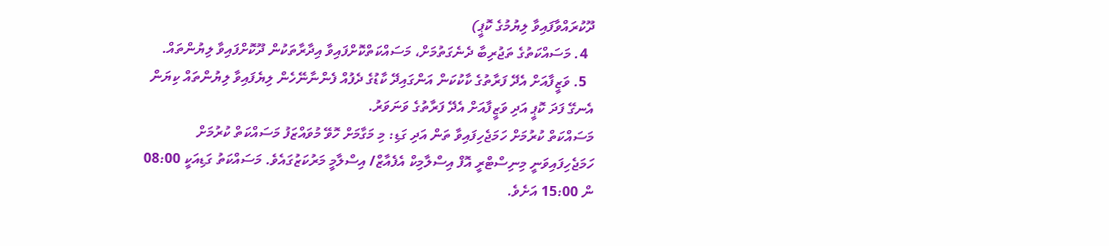ދޫކުރައްވާފައިވާ ލިޔުމުގެ ކޮޕީ)
  4. މަސައްކަތުގެ ތަޖުރިބާ ދެނެގަތުމަށް، މަސައްކަތްކޮށްފައިވާ އިދާރާތަކުން ދޫކޮށްފައިވާ ލިޔުންތައް.
  5. ވަޒީފާއަށް އެދޭ ފަރާތުގެ ކާކުކަން އަންގައިދޭ ކާޑުގެ ދެފުއް ފެންނާނޭހެން ލިޔެފައިވާ ލިޔުންތައް ކިޔަން އެނގޭ ފަދަ ކޮޕީ އަދި ވަޒީފާއަށް އެދޭ ފަރާތުގެ ވަނަވަރު.
މަސައްކަތް ކުރުމަށް ހަމަޖެހިފައިވާ ތަން އަދި ގަޑި: މި މަގާމަށް ހޮވޭ މުވައްޒަފު މަސައްކަތް ކުރުމަށް ހަމަޖެހިފައިވަނީ މިނިސްޓްރީ އޮފް އިސްލާމިކް އެފެއާޒް/ އިސްލާމީ މަރުކަޒުގައެވެ. މަސައްކަތު ގަޑިއަކީ 08:00 ން 15:00 އަށެވެ.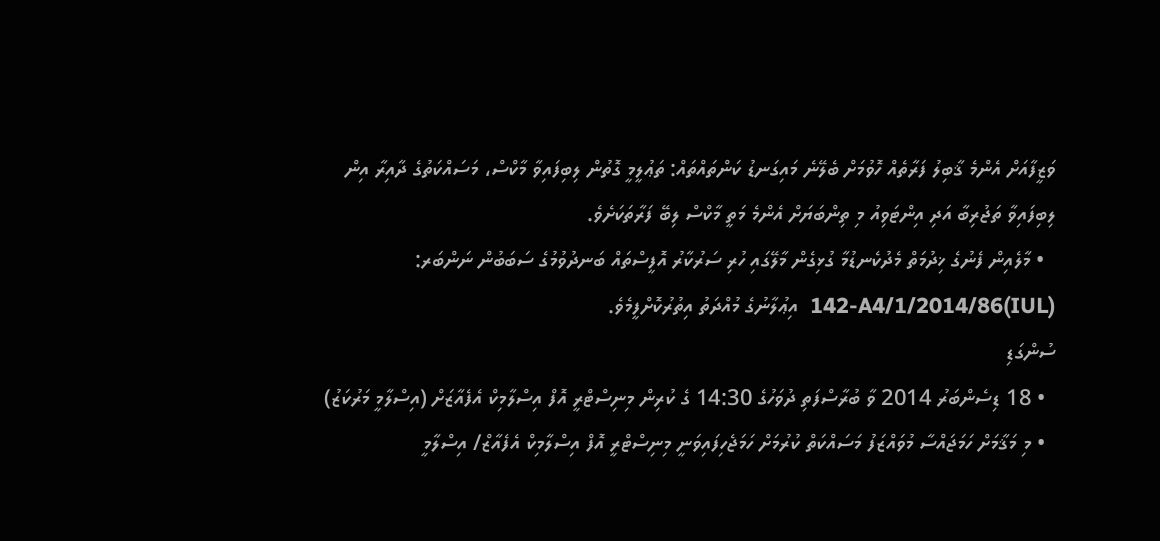ވަޒީފާއަށް އެންމެ ޤާބިލު ފަރާތެއް ހޮވުމަށް ބެލޭނެ މައިގަނޑު ކަންތައްތައް: ތަޢުލީމީ ގޮތުން ލިބިފައިވާ މާކްސް، މަސައްކަތުގެ ދާއިރާ އިން ލިބިފައިވާ ތަޖުރިބާ އަދި އިންޓަވިއު މި ތިންބަޔަށް އެންމެ މަތީ މާކްސް ލިބޭ ފަރާތަކަށެވެ.
  • މާލެއިން ފެނުގެ ޚިދުމަތް މެދުކެނޑުމާ ގުޅިގެން މާލޭގައި ހުރި ސަރުކާރު އޮފީސްތައް ބަނދުވުމުގެ ސަބަބުން ނަންބަރ: (IUL)142-A4/1/2014/86  އިޢުލާނުގެ މުއްދަތު އިތުރުކޮށްފީމެވެ.
ސުންގަޑި
  • 18 ޑިސެންބަރު 2014 ވާ ބުރާސްފަތި ދުވަހުގެ 14:30 ގެ ކުރިން މިނިސްޓްރީ އޮފް އިސްލާމިކް އެފެއާޒަށް (އިސްލާމީ މަރުކަޒު)
  • މި މަޤާމަށް ހަމަޖައްސާ މުވައްޒަފު މަސައްކަތް ކުރުމަށް ހަމަޖެހިފައިވަނީ މިނިސްޓްރީ އޮފް އިސްލާމިކް އެފެއާޒް/ އިސްލާމީ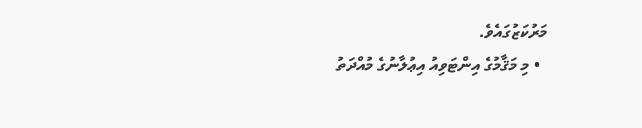މަރުކަޒުގައެވެ.
  • މި މަޤާމުގެ އިންޓަވިއު އިޢުލާނުގެ މުއްދަތު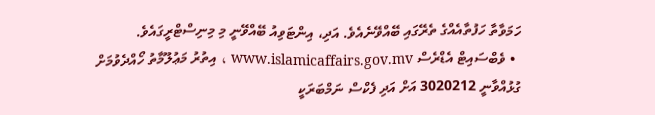ހަމަވާތާ ހަފުތާއެއްގެ ތެރޭގައި ބޭއްވޭނެއެވެ. އަދި، އިންޓަވިއު ބޭއްވޭނީ މި މިނިސްޓްރީގައެވެ.
  • ވެބްސައިޓް އެޑްރެސް www.islamicaffairs.gov.mv ، އިތުރު މަޢުލޫމާތު ހޯއްދެވުމަށް ގުޅުއްވާނީ 3020212 އަށް އަދި ފެކްސް ނަމްބަރަކީ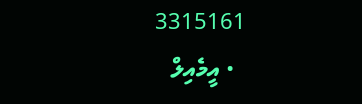3315161
  • އީމެއިލް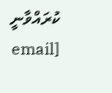ކުރައްވާނީ [email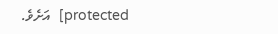protected]  އަށެވެ.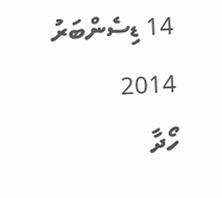14 ޑިސެންބަރު 2014
ހޯދާ